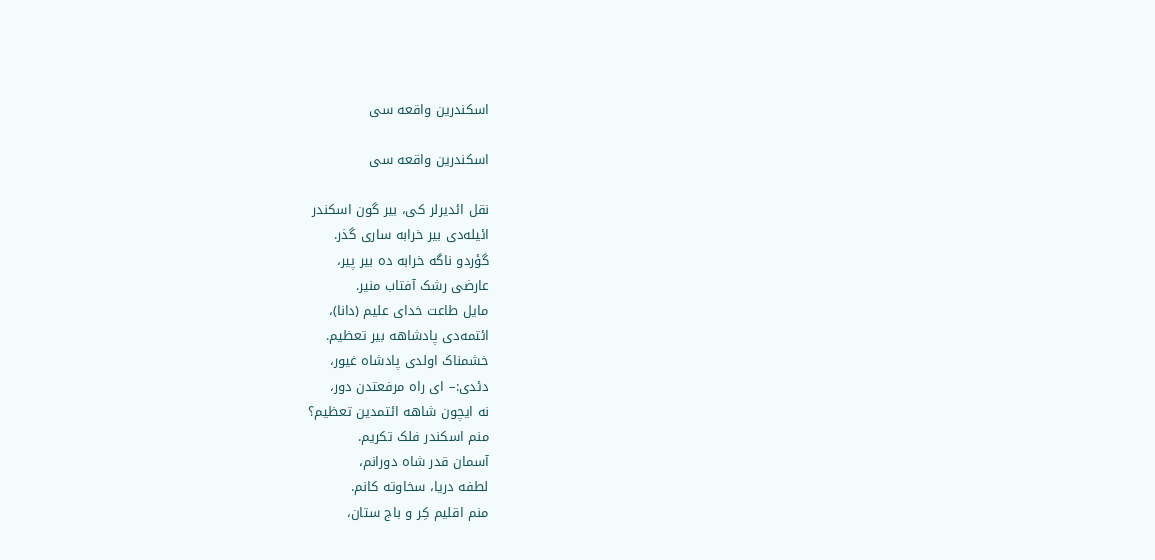اسکندرین واقعه سی

اسکندرین واقعه سی

نقل ائدیرلر کی، بیر گون اسکندر
ائیله‌دی بیر خرابه ساری گذر.
گؤردو ناگه خرابه ده بیر پیر،
عارضی رشک آفتاب منیر.
مایل طاعت خدای علیم (دانا)،
ائتمه‌دی پادشاهه بیر تعظیم.
خشمناک اولدی پادشاه غیور،
دئدی:– ای راه مرفعتدن دور،
نه ایچون شاهه ائتمدین تعظیم؟
منم اسکندر فلک تکریم.
آسمان قدر شاه دورانم،
لطفه دریا، سخاوته کانم.
منم اقلیم کِر و باج ستان،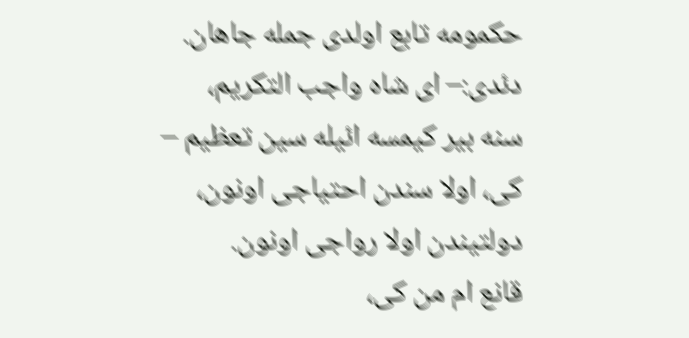حکمومه تابع اولدی جمله جاهان.
دئدی:– ای شاه واجب التکریم،
سنه بیر کیمسه ائیله سین تعظیم –
کی، اولا سندن احتیاجی اونون،
دولتیندن اولا رواجی اونون.
قانع ام من کی،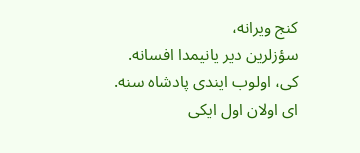کنج ویرانه،
سؤزلرین دیر یانیمدا افسانه.
کی، اولوب ایندی پادشاه سنه.
ای اولان اول ایکی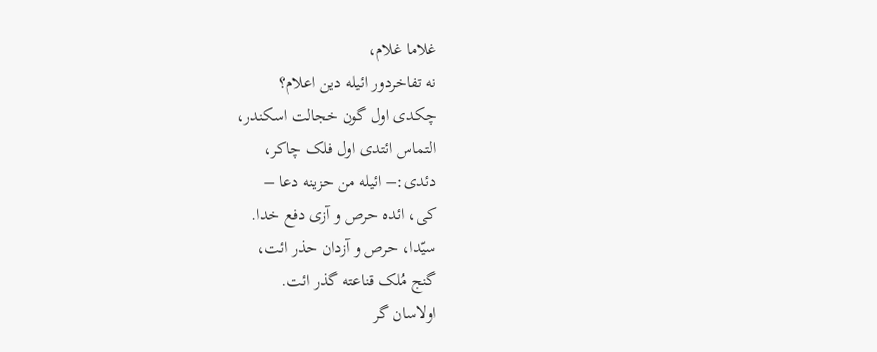غلاما غلام،
نه تفاخردور ائیله دین اعلام؟
چکدی اول گون خجالت اسکندر،
التماس ائتدی اول فلک چاکر،
دئدی:– ائیله من حزینه دعا –
کی، ائده حرص و آزی دفع خدا.
سیّدا، حرص و آزدان حذر ائت،
گنج مُلک قناعته گذر ائت.
اولاسان گر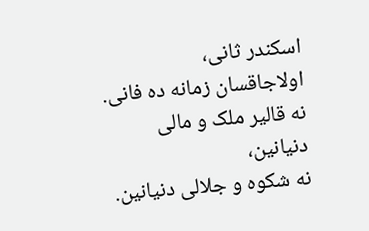اسکندر ثانی،
اولاجاقسان زمانه ده فانی.
نه قالیر ملک و مالی دنیانین،
نه شکوه و جلالی دنیانین.